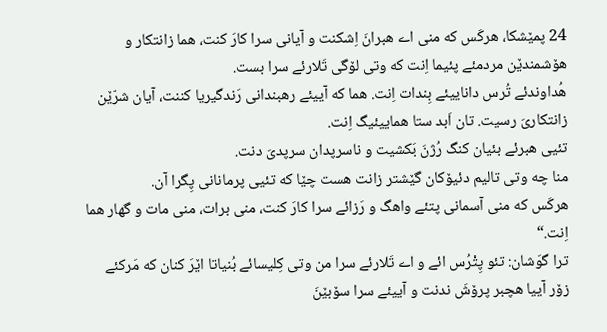24 پمێشکا، هرکَس که منی اے هبرانَ اِشکنت و آیانی سرا کارَ کنت، هما زانتکار و هۆشمندێن مردمئے پئیما اِنت که وتی لۆگی تَلارئے سرا بست.
هُداوندئے تُرس داناییئے بِندات اِنت. هما که آییئے رهبندانی رَندگیریا کننت، آیان شرّێن زانتکاریَ رسیت. تان اَبد ستا هماییئیگ اِنت.
تئیی هبرئے بئیان کنگ رُژنَ بَکشیت و ناسرپدان سرپدیَ دنت.
منا چه وتی تالیم دئیۆکان گێشتر زانت هست چێا که تئیی پرمانانی پِگرا آن.
هرکَس که منی آسمانی پتئے واهگ و رَزائے سرا کارَ کنت، منی برات، منی مات و گهار هما اِنت.“
ترا گوَشان: تئو پِتْرُس ائے و اے تَلارئے سرا من وتی کِلیسائے بُنیاتا اێرَ کنان که مَرکئے زۆر آییا هچبر پرۆشَ ندنت و آییئے سرا سۆبێنَ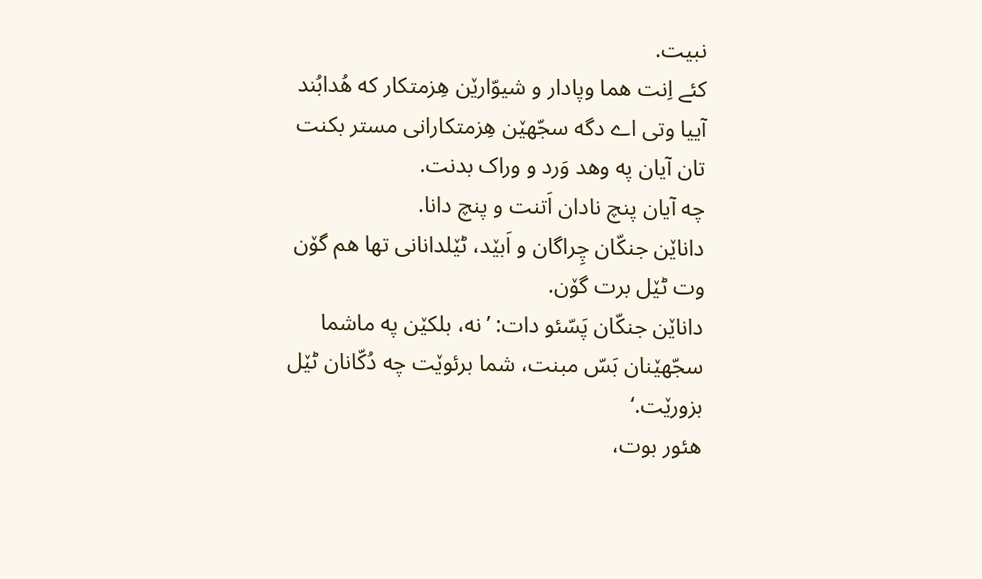نبیت.
کئے اِنت هما وپادار و شیوّارێن هِزمتکار که هُدابُند آییا وتی اے دگه سجّهێن هِزمتکارانی مستر بکنت تان آیان په وهد وَرد و وراک بدنت.
چه آیان پنچ نادان اَتنت و پنچ دانا.
داناێن جنکّان چِراگان و اَبێد، ٹێلدانانی تها هم گۆن وت ٹێل برت گۆن.
داناێن جنکّان پَسّئو دات: ’نه، بلکێن په ماشما سجّهێنان بَسّ مبنت، شما برئوێت چه دُکّانان ٹێل بزورێت.‘
هئور بوت،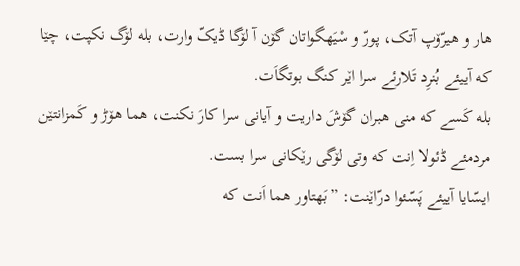هار و هیرّۆپ آتک، پورّ و سْیَهگواتان گۆن آ لۆگا ڈیکّ وارت، بله لۆگ نکپت، چێا که آییئے بُنرِد تَلارئے سرا اێر کنگ بوتگاَت.
بله کَسے که منی هبران گۆشَ داریت و آیانی سرا کارَ نکنت، هما هۆڑ و کَمزانتێن مردمئے ڈئولا اِنت که وتی لۆگی رێکانی سرا بست.
ایسّایا آییئے پَسّئوا درّاێنت: ”بَهتاور هما اَنت که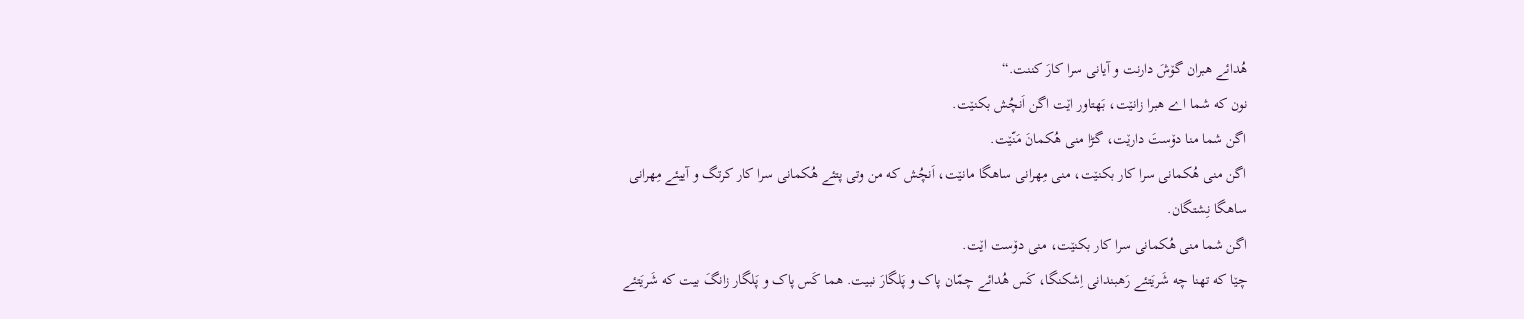هُدائے هبران گۆشَ دارنت و آیانی سرا کارَ کننت.“
نون که شما اے هبرا زانێت، بَهتاور اێت اگن اَنچُش بکنێت.
اگن شما منا دۆستَ دارێت، گڑا منی هُکمانَ مَنّێت.
اگن منی هُکمانی سرا کار بکنێت، منی مِهرانی ساهگا مانێت، اَنچُش که من وتی پتئے هُکمانی سرا کار کرتگ و آییئے مِهرانی ساهگا نِشتگان.
اگن شما منی هُکمانی سرا کار بکنێت، منی دۆست اێت.
چێا که تهنا چه شَریَتئے رَهبندانی اِشکنگا، کَس هُدائے چمّان پاک و پَلگارَ نبیت. هما کَس پاک و پَلگار زانگَ بیت که شَریَتئے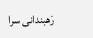رَهبندانی سرا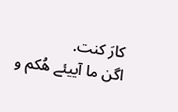کارَ کنت.
اگن ما آییئے هُکم و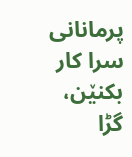پرمانانی سرا کار بکنێن، گڑا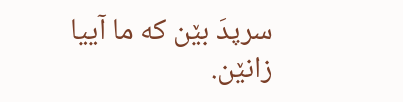سرپدَ بێن که ما آییا زانێن.